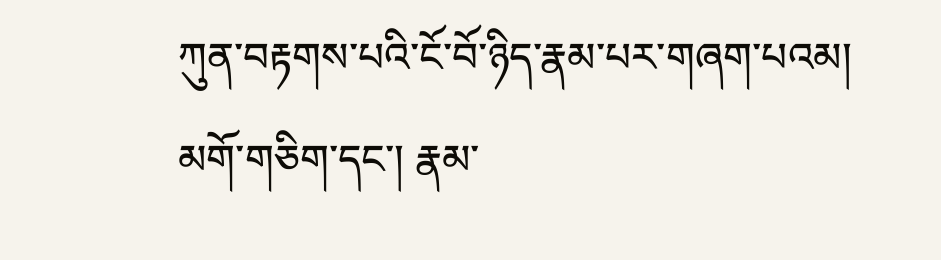ཀུན་བརྟགས་པའི་ངོ་བོ་ཉིད་རྣམ་པར་གཞག་པའམ། མགོ་གཅིག་དང་། རྣམ་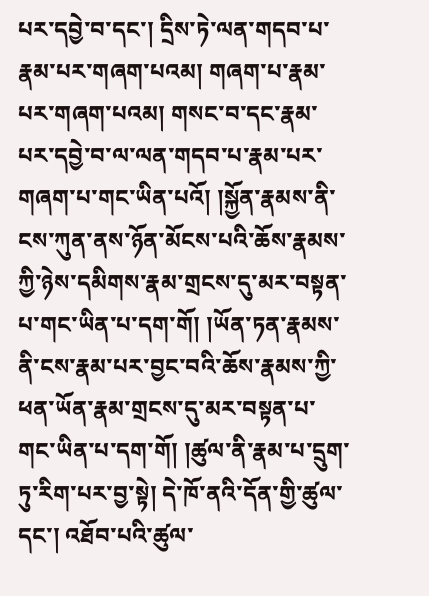པར་དབྱེ་བ་དང་། དྲིས་ཏེ་ལན་གདབ་པ་རྣམ་པར་གཞག་པའམ། གཞག་པ་རྣམ་པར་གཞག་པའམ། གསང་བ་དང་རྣམ་པར་དབྱེ་བ་ལ་ལན་གདབ་པ་རྣམ་པར་གཞག་པ་གང་ཡིན་པའོ། །སྐྱོན་རྣམས་ནི་ངས་ཀུན་ནས་ཉོན་མོངས་པའི་ཆོས་རྣམས་ཀྱི་ཉེས་དམིགས་རྣམ་གྲངས་དུ་མར་བསྟན་པ་གང་ཡིན་པ་དག་གོ། །ཡོན་ཏན་རྣམས་ནི་ངས་རྣམ་པར་བྱང་བའི་ཆོས་རྣམས་ཀྱི་ཕན་ཡོན་རྣམ་གྲངས་དུ་མར་བསྟན་པ་གང་ཡིན་པ་དག་གོ། །ཚུལ་ནི་རྣམ་པ་དྲུག་ཏུ་རིག་པར་བྱ་སྟེ། དེ་ཁོ་ནའི་དོན་གྱི་ཚུལ་དང་། འཐོབ་པའི་ཚུལ་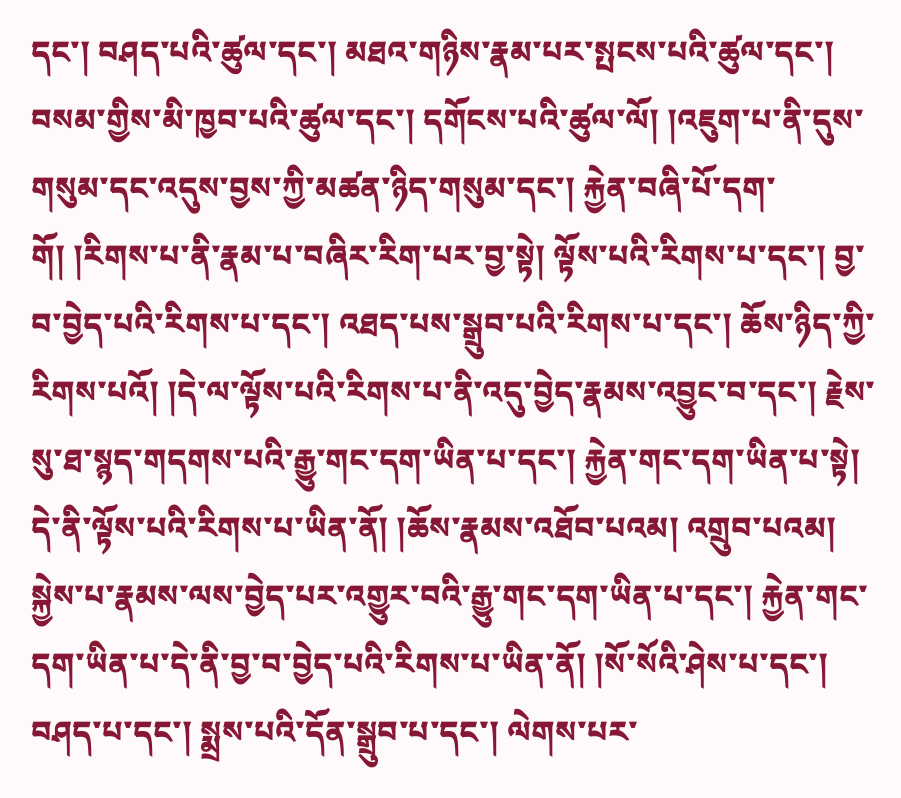དང་། བཤད་པའི་ཚུལ་དང་། མཐའ་གཉིས་རྣམ་པར་སྤངས་པའི་ཚུལ་དང་། བསམ་གྱིས་མི་ཁྱབ་པའི་ཚུལ་དང་། དགོངས་པའི་ཚུལ་ལོ། །འཇུག་པ་ནི་དུས་གསུམ་དང་འདུས་བྱས་ཀྱི་མཚན་ཉིད་གསུམ་དང་། རྐྱེན་བཞི་པོ་དག་གོ། །རིགས་པ་ནི་རྣམ་པ་བཞིར་རིག་པར་བྱ་སྟེ། ལྟོས་པའི་རིགས་པ་དང་། བྱ་བ་བྱེད་པའི་རིགས་པ་དང་། འཐད་པས་སྒྲུབ་པའི་རིགས་པ་དང་། ཆོས་ཉིད་ཀྱི་རིགས་པའོ། །དེ་ལ་ལྟོས་པའི་རིགས་པ་ནི་འདུ་བྱེད་རྣམས་འབྱུང་བ་དང་། རྗེས་སུ་ཐ་སྙད་གདགས་པའི་རྒྱུ་གང་དག་ཡིན་པ་དང་། རྐྱེན་གང་དག་ཡིན་པ་སྟེ། དེ་ནི་ལྟོས་པའི་རིགས་པ་ཡིན་ནོ། །ཆོས་རྣམས་འཐོབ་པའམ། འགྲུབ་པའམ། སྐྱེས་པ་རྣམས་ལས་བྱེད་པར་འགྱུར་བའི་རྒྱུ་གང་དག་ཡིན་པ་དང་། རྐྱེན་གང་དག་ཡིན་པ་དེ་ནི་བྱ་བ་བྱེད་པའི་རིགས་པ་ཡིན་ནོ། །སོ་སོའི་ཤེས་པ་དང་། བཤད་པ་དང་། སྨྲས་པའི་དོན་སྒྲུབ་པ་དང་། ལེགས་པར་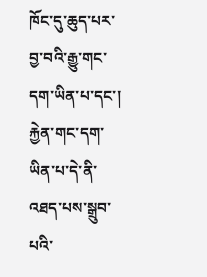ཁོང་དུ་ཆུད་པར་བྱ་བའི་རྒྱུ་གང་དག་ཡིན་པ་དང་། རྐྱེན་གང་དག་ཡིན་པ་དེ་ནི་འཐད་པས་སྒྲུབ་པའི་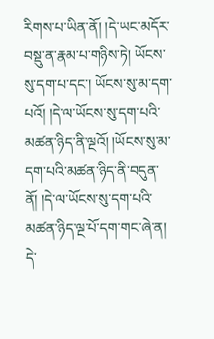རིགས་པ་ཡིན་ནོ། །དེ་ཡང་མདོར་བསྡུ་ན་རྣམ་པ་གཉིས་ཏེ། ཡོངས་སུ་དག་པ་དང་། ཡོངས་སུ་མ་དག་པའོ། །དེ་ལ་ཡོངས་སུ་དག་པའི་མཚན་ཉིད་ནི་ལྔའོ། །ཡོངས་སུ་མ་དག་པའི་མཚན་ཉིད་ནི་བདུན་ནོ། །དེ་ལ་ཡོངས་སུ་དག་པའི་མཚན་ཉིད་ལྔ་པོ་དག་གང་ཞེ་ན། དེ་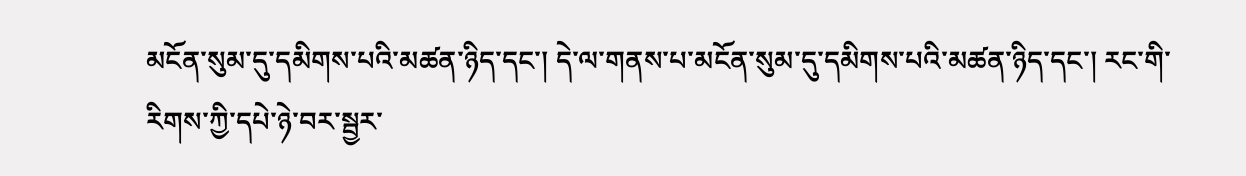མངོན་སུམ་དུ་དམིགས་པའི་མཚན་ཉིད་དང་། དེ་ལ་གནས་པ་མངོན་སུམ་དུ་དམིགས་པའི་མཚན་ཉིད་དང་། རང་གི་རིགས་ཀྱི་དཔེ་ཉེ་བར་སྦྱར་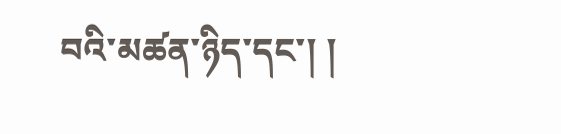བའི་མཚན་ཉིད་དང་། །